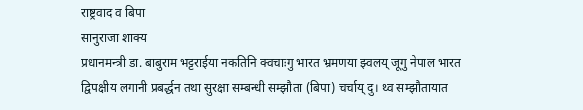राष्ट्रवाद व बिपा
सानुराजा शाक्य
प्रधानमन्त्री डा. बाबुराम भट्टराईया नकतिनि क्वचाःगु भारत भ्रमणया झ्वलय् जूगु नेपाल भारत द्विपक्षीय लगानी प्रबर्द्धन तथा सुरक्षा सम्बन्धी सम्झौता (बिपा) चर्चाय् दु। थ्व सम्झौतायात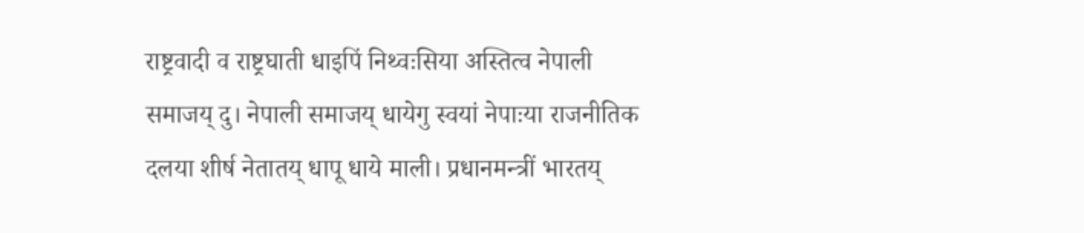राष्ट्रवादी व राष्ट्रघाती धाइपिं निथ्वःसिया अस्तित्व नेपाली समाजय् दु। नेपाली समाजय् धायेगु स्वयां नेपाःया राजनीतिक दलया शीर्ष नेतातय् धापू धाये माली। प्रधानमन्त्रीं भारतय्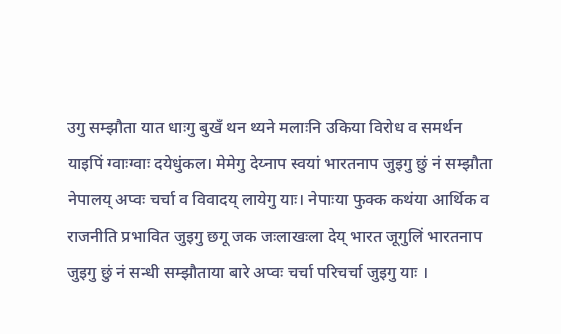उगु सम्झौता यात धाःगु बुखँ थन थ्यने मलाःनि उकिया विरोध व समर्थन याइपिं ग्वाःग्वाः दयेधुंकल। मेमेगु देय्नाप स्वयां भारतनाप जुइगु छुं नं सम्झौता नेपालय् अप्वः चर्चा व विवादय् लायेगु याः। नेपाःया फुक्क कथंया आर्थिक व राजनीति प्रभावित जुइगु छगू जक जःलाखःला देय् भारत जूगुलिं भारतनाप जुइगु छुं नं सन्धी सम्झौताया बारे अप्वः चर्चा परिचर्चा जुइगु याः ।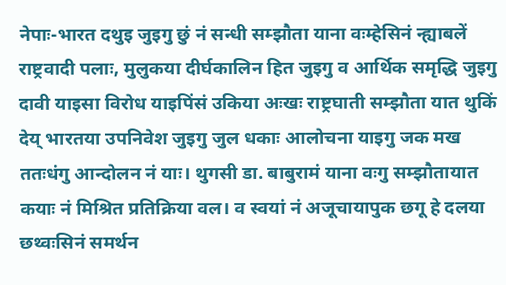नेपाः-भारत दथुइ जुइगु छुं नं सन्धी सम्झौता याना वःम्हेसिनं न्ह्याबलें राष्ट्रवादी पलाः, मुलुकया दीर्घकालिन हित जुइगु व आर्थिक समृद्धि जुइगु दावी याइसा विरोध याइपिंसं उकिया अःखः राष्ट्रघाती सम्झौता यात थुकिं देय् भारतया उपनिवेश जुइगु जुल धकाः आलोचना याइगु जक मख ततःधंगु आन्दोलन नं याः। थुगसी डा. बाबुरामं याना वःगु सम्झौतायात कयाः नं मिश्रित प्रतिक्रिया वल। व स्वयां नं अजूचायापुक छगू हे दलया छथ्वःसिनं समर्थन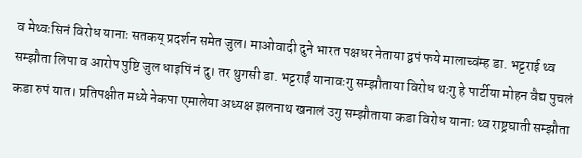व मेथ्वःसिनं विरोध यानाः सतकय् प्रदर्शन समेत जुल। माओवादी दुने भारत पक्षधर नेताया द्वपं फये मालाच्वंम्ह डा. भट्टराई थ्व सम्झौता लिपा व आरोप पुष्टि जुल धाइपिं नं दु। तर थुगसी डा. भट्टराईं यानावःगु सम्झौताया विरोध थःगु हे पार्टीया मोहन वैद्य पुचलं कडा रुपं यात। प्रतिपक्षीत मध्ये नेकपा एमालेया अध्यक्ष झलनाथ खनालं उगु सम्झौताया कडा विरोध यानाः थ्व राष्ट्रघाती सम्झौता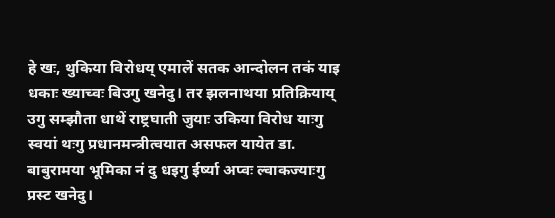हे खः, थुकिया विरोधय् एमालें सतक आन्दोलन तकं याइ धकाः ख्याच्वः बिउगु खनेदु। तर झलनाथया प्रतिक्रियाय् उगु सम्झौता धाथें राष्ट्रघाती जुयाः उकिया विरोध याःगु स्वयां थःगु प्रधानमन्त्रीत्वयात असफल यायेत डा. बाबुरामया भूमिका नं दु धइगु ईर्ष्या अप्वः ल्वाकज्याःगु प्रस्ट खनेदु।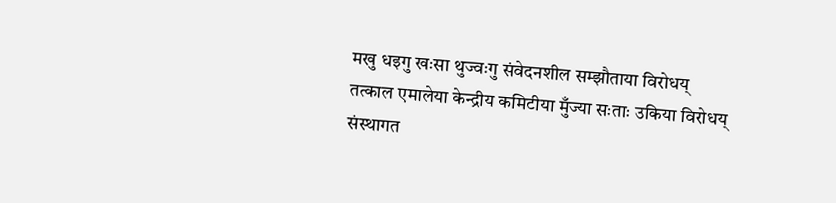मखु धइगु खःसा थुज्वःगु संवेदनशील सम्झौताया विरोधय् तत्काल एमालेया केन्द्रीय कमिटीया मुँज्या सःताः उकिया विरोधय् संस्थागत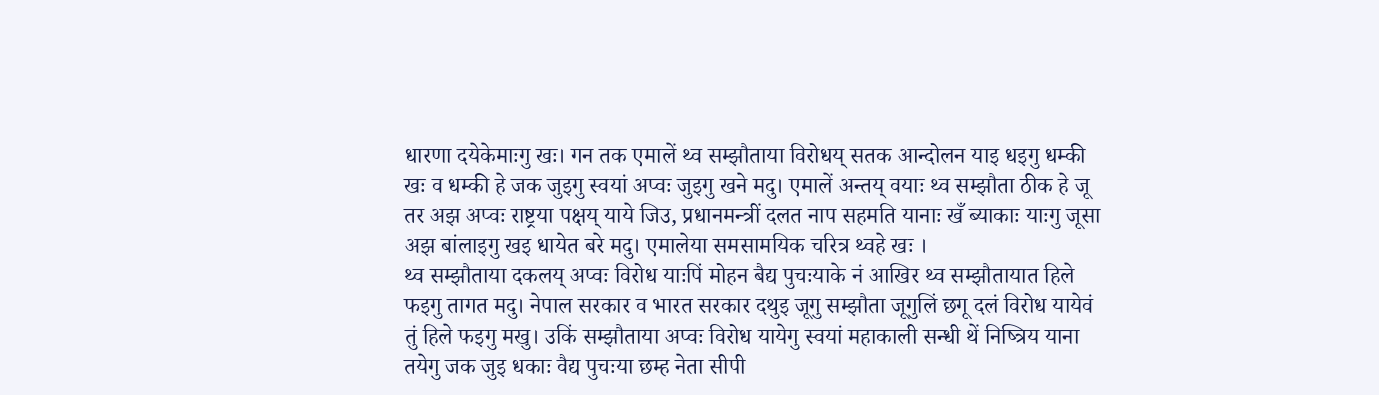धारणा दयेकेमाःगु खः। गन तक एमालें थ्व सम्झौताया विरोधय् सतक आन्दोलन याइ धइगु धम्की खः व धम्की हे जक जुइगु स्वयां अप्वः जुइगु खने मदु। एमालें अन्तय् वयाः थ्व सम्झौता ठीक हे जू तर अझ अप्वः राष्ट्रया पक्षय् याये जिउ, प्रधानमन्त्रीं दलत नाप सहमति यानाः खँ ब्याकाः याःगु जूसा अझ बांलाइगु खइ धायेत बरे मदु। एमालेया समसामयिक चरित्र थ्वहे खः ।
थ्व सम्झौताया दकलय् अप्वः विरोध याःपिं मोहन बैद्य पुचःयाके नं आखिर थ्व सम्झौतायात हिले फइगु तागत मदु। नेपाल सरकार व भारत सरकार दथुइ जूगु सम्झौता जूगुलिं छगू दलं विरोध यायेवं तुं हिले फइगु मखु। उकिं सम्झौताया अप्वः विरोध यायेगु स्वयां महाकाली सन्धी थें निष्त्रिय याना तयेगु जक जुइ धकाः वैद्य पुचःया छम्ह नेता सीपी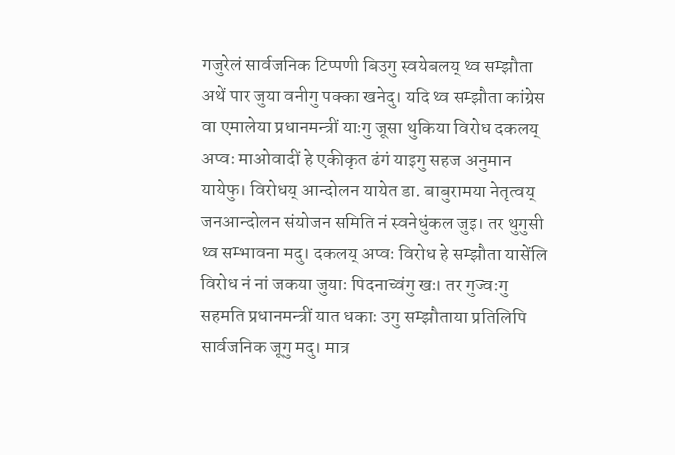गजुरेलं सार्वजनिक टिप्पणी बिउगु स्वयेबलय् थ्व सम्झौता अथें पार जुया वनीगु पक्का खनेदु। यदि थ्व सम्झौता कांग्रेस वा एमालेया प्रधानमन्त्रीं याःगु जूसा थुकिया विरोध दकलय् अप्वः माओवादीं हे एकीकृत ढंगं याइगु सहज अनुमान यायेफु। विरोधय् आन्दोलन यायेत डा. बाबुरामया नेतृत्वय् जनआन्दोलन संयोजन समिति नं स्वनेधुंकल जुइ। तर थुगुसी थ्व सम्भावना मदु। दकलय् अप्वः विरोध हे सम्झौता यासेंलि विरोध नं नां जकया जुयाः पिदनाच्वंगु खः। तर गुज्वःगु सहमति प्रधानमन्त्रीं यात धकाः उगु सम्झौताया प्रतिलिपि सार्वजनिक जूगु मदु। मात्र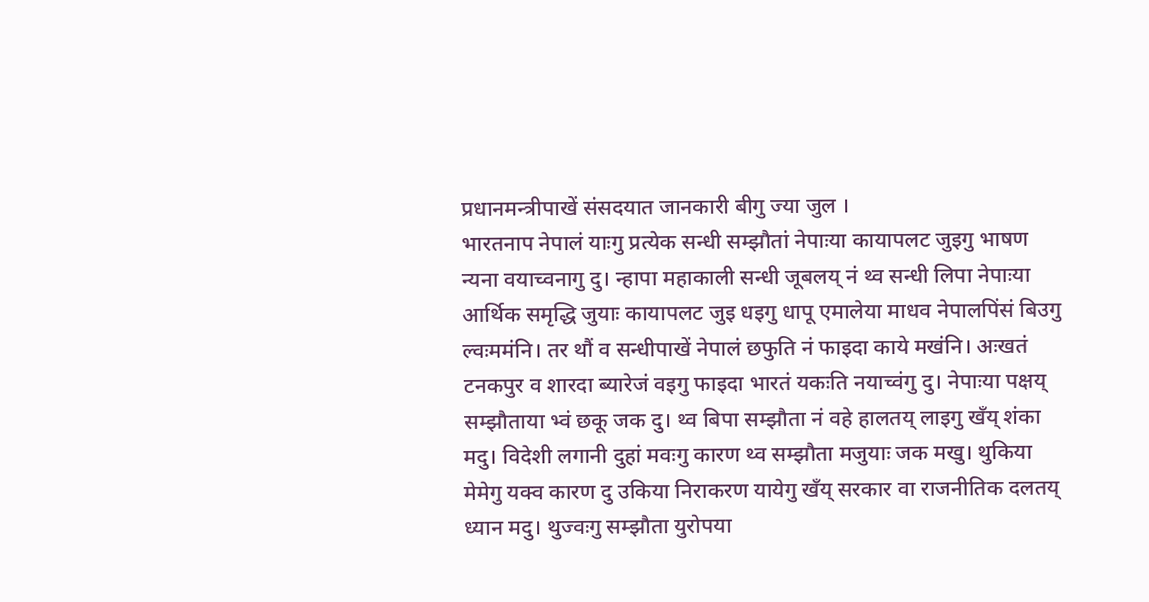प्रधानमन्त्रीपाखें संसदयात जानकारी बीगु ज्या जुल ।
भारतनाप नेपालं याःगु प्रत्येक सन्धी सम्झौतां नेपाःया कायापलट जुइगु भाषण न्यना वयाच्वनागु दु। न्हापा महाकाली सन्धी जूबलय् नं थ्व सन्धी लिपा नेपाःया आर्थिक समृद्धि जुयाः कायापलट जुइ धइगु धापू एमालेया माधव नेपालपिंसं बिउगु ल्वःममंनि। तर थौं व सन्धीपाखें नेपालं छफुति नं फाइदा काये मखंनि। अःखतं टनकपुर व शारदा ब्यारेजं वइगु फाइदा भारतं यकःति नयाच्वंगु दु। नेपाःया पक्षय् सम्झौताया भ्वं छकू जक दु। थ्व बिपा सम्झौता नं वहे हालतय् लाइगु खँय् शंका मदु। विदेशी लगानी दुहां मवःगु कारण थ्व सम्झौता मजुयाः जक मखु। थुकिया मेमेगु यक्व कारण दु उकिया निराकरण यायेगु खँय् सरकार वा राजनीतिक दलतय् ध्यान मदु। थुज्वःगु सम्झौता युरोपया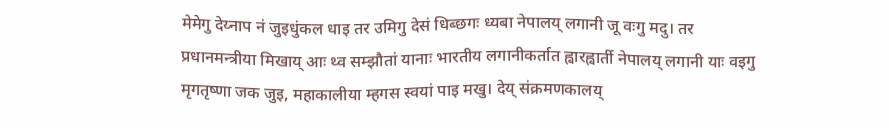मेमेगु देय्नाप नं जुइधुंकल धाइ तर उमिगु देसं धिब्छगः ध्यबा नेपालय् लगानी जू वःगु मदु। तर प्रधानमन्त्रीया मिखाय् आः थ्व सम्झौतां यानाः भारतीय लगानीकर्तात ह्वारह्वार्ती नेपालय् लगानी याः वइगु मृगतृष्णा जक जुइ, महाकालीया म्हगस स्वयां पाइ मखु। देय् संक्रमणकालय्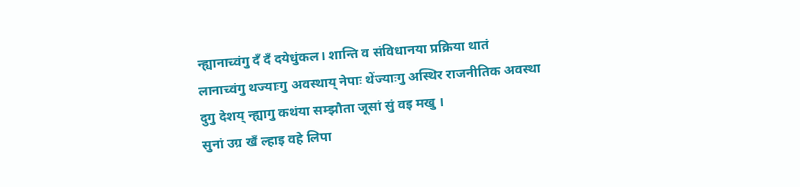न्ह्यानाच्वंगु दँ दँ दयेधुंकल। शान्ति व संविधानया प्रक्रिया थातं लानाच्वंगु थज्याःगु अवस्थाय् नेपाः थेंज्याःगु अस्थिर राजनीतिक अवस्था दुगु देशय् न्ह्यागु कथंया सम्झौता जूसां सुं वइ मखु ।
सुनां उग्र खँ ल्हाइ वहे लिपा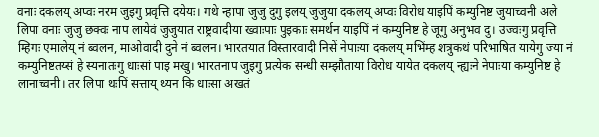वनाः दकलय् अप्वः नरम जुइगु प्रवृत्ति दयेयः। गथे न्हापा जुजु दुगु इलय् जुजुया दकलय् अप्वः विरोध याइपिं कम्युनिष्ट जुयाच्वनी अले लिपा वनाः जुजु छक्वः नाप लायेवं जुजुयात राष्ट्रवादीया ख्वाःपाः पुइकाः समर्थन याइपिं नं कम्युनिष्ट हे जूगु अनुभव दु। उज्वःगु प्रवृत्ति म्हिगः एमालेय् नं ब्वलन, माओवादी दुने नं ब्वलन। भारतयात विस्तारवादी निसें नेपाःया दकलय् मभिंम्ह शत्रुकथं परिभाषित यायेगु ज्या नं कम्युनिष्टतय्सं हे स्यनातःगु धाःसां पाइ मखु। भारतनाप जुइगु प्रत्येक सन्धी सम्झौताया विरोध यायेत दकलय् न्ह्यःने नेपाःया कम्युनिष्ट हे लानाच्वनी। तर लिपा थःपिं सत्ताय् थ्यन कि धाःसा अखतं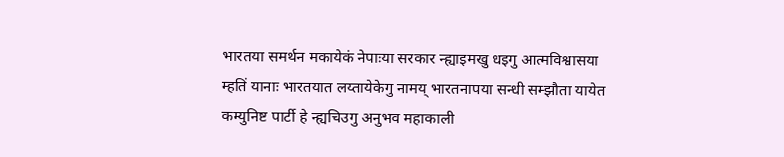भारतया समर्थन मकायेकं नेपाःया सरकार न्ह्याइमखु धइगु आत्मविश्वासया म्हतिं यानाः भारतयात लय्तायेकेगु नामय् भारतनापया सन्धी सम्झौता यायेत कम्युनिष्ट पार्टी हे न्ह्यचिउगु अनुभव महाकाली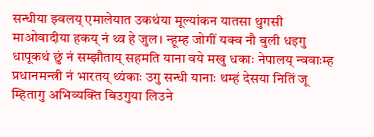सन्धीया झ्वलय् एमालेयात उकथंया मूल्यांकन यातसा थुगसी माओवादीया हकय् नं थ्व हे जुल। न्हूम्ह जोगीं यक्व नौ बुली धइगु धापूकथं छुं नं सम्झौताय् सहमति याना वये मखु धकाः नेपालय् न्ववाःम्ह प्रधानमन्त्री नं भारतय् थ्यंकाः उगु सन्धी यानाः थम्हं देसया नितिं जू म्हितागु अभिव्यक्ति बिउगुया लिउने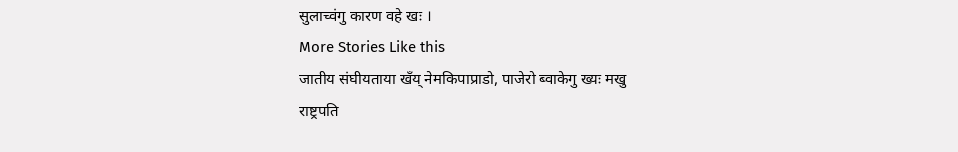सुलाच्वंगु कारण वहे खः ।
More Stories Like this
जातीय संघीयताया खँय् नेमकिपाप्राडो, पाजेरो ब्वाकेगु ख्यः मखु
राष्ट्रपति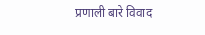प्रणाली बारे विवाद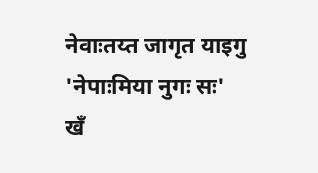नेवाःतय्त जागृत याइगु 'नेपाःमिया नुगः सः'
खँ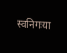स्वनिगःया